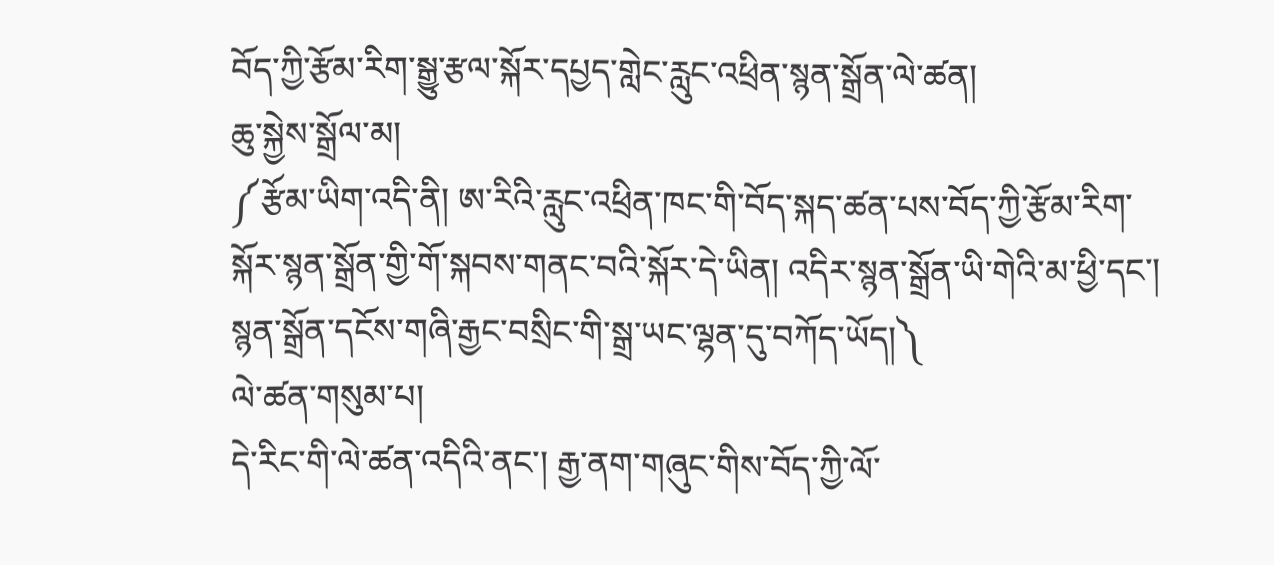བོད་ཀྱི་རྩོམ་རིག་སྒྱུ་རྩལ་སྐོར་དཔྱད་གླེང་རླུང་འཕྲིན་སྙན་སྒྲོན་ལེ་ཚན།
ཆུ་སྐྱེས་སྒྲོལ་མ།
༼རྩོམ་ཡིག་འདི་ནི། ཨ་རིའི་རླུང་འཕྲིན་ཁང་གི་བོད་སྐད་ཚན་པས་བོད་ཀྱི་རྩོམ་རིག་སྐོར་སྙན་སྒྲོན་གྱི་གོ་སྐབས་གནང་བའི་སྐོར་དེ་ཡིན། འདིར་སྙན་སྒྲོན་ཡི་གེའི་མ་ཕྱི་དང་། སྙན་སྒྲོན་དངོས་གཞི་རྒྱང་བསྲིང་གི་སྒྲ་ཡང་ལྷན་དུ་བཀོད་ཡོད།༽
ལེ་ཚན་གསུམ་པ།
དེ་རིང་གི་ལེ་ཚན་འདིའི་ནང་། རྒྱ་ནག་གཞུང་གིས་བོད་ཀྱི་ལོ་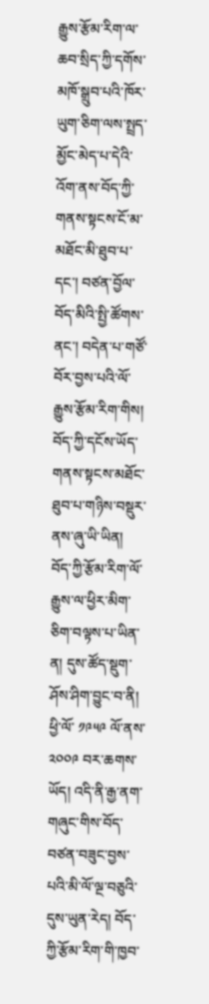རྒྱུས་རྩོམ་རིག་ལ་ཆབ་སྲིད་ཀྱི་དགོས་མཁོ་སྒྲུབ་པའི་ཁོར་ཡུག་ཅིག་ལས་སྤྲད་མྱོང་མེད་པ་དེའི་འོག་ནས་བོད་ཀྱི་གནས་སྟངས་ངོ་མ་མཐོང་མི་ཐུབ་པ་དང་། བཙན་བྱོལ་བོད་མིའི་སྤྱི་ཚོགས་ནང་། བདེན་པ་གཙོ་བོར་བྱས་པའི་ལོ་རྒྱུས་རྩོམ་རིག་གིས། བོད་ཀྱི་དངོས་ཡོད་གནས་སྟངས་མཐོང་ཐུབ་པ་གཉིས་བསྡུར་ནས་ཞུ་ཡི་ཡིན།
བོད་ཀྱི་རྩོམ་རིག་ལོ་རྒྱུས་ལ་ཕྱིར་མིག་ཅིག་བལྟས་པ་ཡིན་ན། དུས་ཚོད་སྡུག་ཤོས་ཤིག་བྱུང་བ་ནི། ཕྱི་ལོ་ ༡༩༥༩ ལོ་ནས་ ༢༠༠༩ བར་ཆགས་ཡོད། འདི་ནི་རྒྱ་ནག་གཞུང་གིས་བོད་བཙན་བཟུང་བྱས་པའི་མི་ལོ་ལྔ་བཅུའི་དུས་ཡུན་རེད། བོད་ཀྱི་རྩོམ་རིག་གི་ཁྱབ་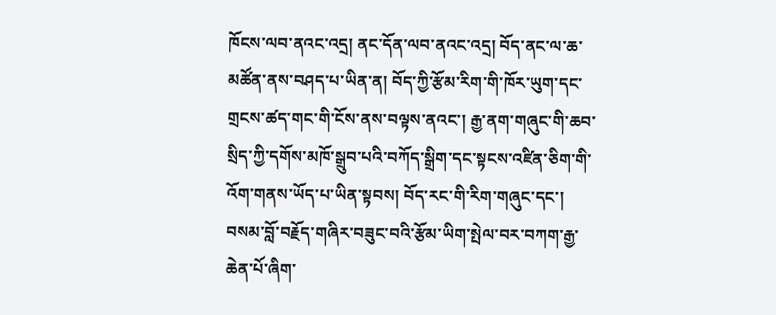ཁོངས་ལབ་ནའང་འདྲ། ནང་དོན་ལབ་ནའང་འདྲ། བོད་ནང་ལ་ཆ་མཚོན་ནས་བཤད་པ་ཡིན་ན། བོད་ཀྱི་རྩོམ་རིག་གི་ཁོར་ཡུག་དང་གྲངས་ཚད་གང་གི་ངོས་ནས་བལྟས་ནའང་། རྒྱ་ནག་གཞུང་གི་ཆབ་སྲིད་ཀྱི་དགོས་མཁོ་སྒྲུབ་པའི་བཀོད་སྒྲིག་དང་སྟངས་འཛིན་ཅིག་གི་འོག་གནས་ཡོད་པ་ཡིན་སྟབས། བོད་རང་གི་རིག་གཞུང་དང་། བསམ་བློ་བརྗོད་གཞིར་བཟུང་བའི་རྩོམ་ཡིག་སྤེལ་བར་བཀག་རྒྱ་ཆེན་པོ་ཞིག་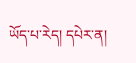ཡོད་པ་རེད། དཔེར་ན།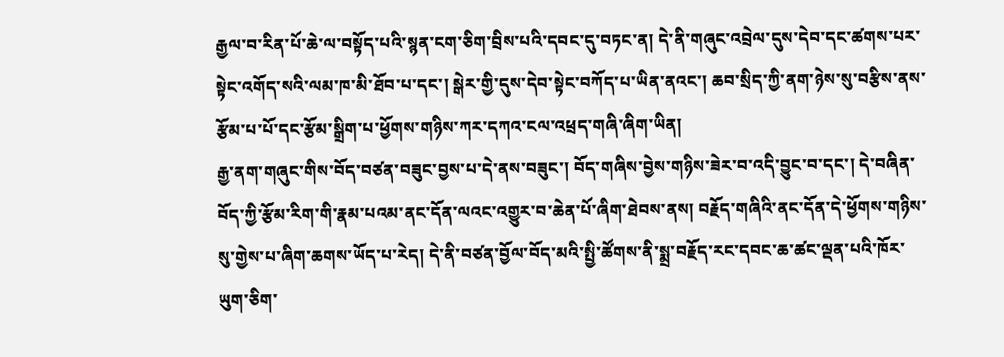རྒྱལ་བ་རིན་པོ་ཆེ་ལ་བསྟོད་པའི་སྙན་ངག་ཅིག་བྲིས་པའི་དབང་དུ་བཏང་ན། དེ་ནི་གཞུང་འབྲེལ་དུས་དེབ་དང་ཚགས་པར་སྟེང་འགོད་སའི་ལམ་ཁ་མི་ཐོབ་པ་དང་། སྒེར་གྱི་དུས་དེབ་སྟེང་བཀོད་པ་ཡིན་ནའང་། ཆབ་སྲིད་ཀྱི་ནག་ཉེས་སུ་བརྩིས་ནས་རྩོམ་པ་པོ་དང་རྩོམ་སྒྲིག་པ་ཕྱོགས་གཉིས་ཀར་དཀའ་ངལ་འཕྲད་གཞི་ཞིག་ཡིན།
རྒྱ་ནག་གཞུང་གིས་བོད་བཙན་བཟུང་བྱས་པ་དེ་ནས་བཟུང་། བོད་གཞིས་བྱེས་གཉིས་ཟེར་བ་འདི་བྱུང་བ་དང་། དེ་བཞིན་བོད་ཀྱི་རྩོམ་རིག་གི་རྣམ་པའམ་ནང་དོན་ལའང་འགྱུར་བ་ཆེན་པོ་ཞིག་ཐེབས་ནས། བརྗོད་གཞིའི་ནང་དོན་དེ་ཕྱོགས་གཉིས་སུ་གྱེས་པ་ཞིག་ཆགས་ཡོད་པ་རེད། དེ་ནི་བཙན་བྱོལ་བོད་མའི་སྤྱི་ཚོགས་ནི་སྨྲ་བརྗོད་རང་དབང་ཆ་ཚང་ལྡན་པའི་ཁོར་ཡུག་ཅིག་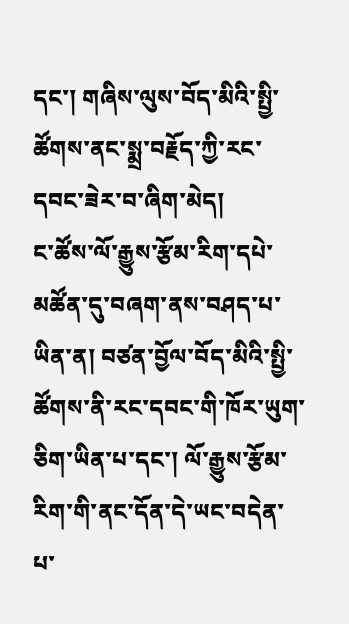དང་། གཞིས་ལུས་བོད་མིའི་སྤྱི་ཚོགས་ནང་སྨྲ་བརྗོད་ཀྱི་རང་དབང་ཟེར་བ་ཞིག་མེད།
ང་ཚོས་ལོ་རྒྱུས་རྩོམ་རིག་དཔེ་མཚོན་དུ་བཞག་ནས་བཤད་པ་ཡིན་ན། བཙན་བྱོལ་བོད་མིའི་སྤྱི་ཚོགས་ནི་རང་དབང་གི་ཁོར་ཡུག་ཅིག་ཡིན་པ་དང་། ལོ་རྒྱུས་རྩོམ་རིག་གི་ནང་དོན་དེ་ཡང་བདེན་པ་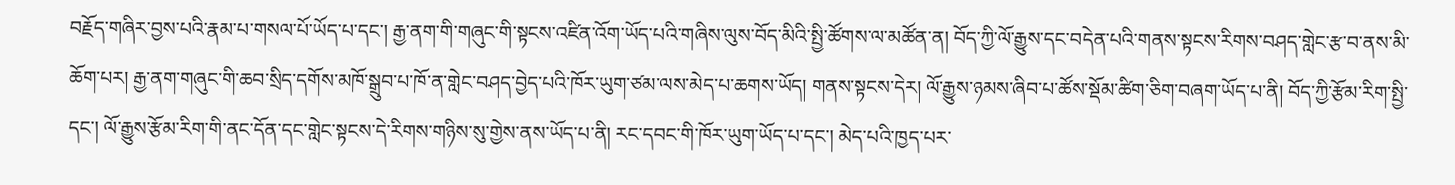བརྗོད་གཞིར་བྱས་པའི་རྣམ་པ་གསལ་པོ་ཡོད་པ་དང་། རྒྱ་ནག་གི་གཞུང་གི་སྟངས་འཛིན་འོག་ཡོད་པའི་གཞིས་ལུས་བོད་མིའི་སྤྱི་ཚོགས་ལ་མཚོན་ན། བོད་ཀྱི་ལོ་རྒྱུས་དང་བདེན་པའི་གནས་སྟངས་རིགས་བཤད་གླེང་རྩ་བ་ནས་མི་ཆོག་པར། རྒྱ་ནག་གཞུང་གི་ཆབ་སྲིད་དགོས་མཁོ་སྒྲུབ་པ་ཁོ་ན་གླེང་བཤད་བྱེད་པའི་ཁོར་ཡུག་ཙམ་ལས་མེད་པ་ཆགས་ཡོད། གནས་སྟངས་དེར། ལོ་རྒྱུས་ཉམས་ཞིབ་པ་ཚོས་སྡོམ་ཚིག་ཅིག་བཞག་ཡོད་པ་ནི། བོད་ཀྱི་རྩོམ་རིག་སྤྱི་དང་། ལོ་རྒྱུས་རྩོམ་རིག་གི་ནང་དོན་དང་གླེང་སྟངས་དེ་རིགས་གཉིས་སུ་གྱེས་ནས་ཡོད་པ་ནི། རང་དབང་གི་ཁོར་ཡུག་ཡོད་པ་དང་། མེད་པའི་ཁྱད་པར་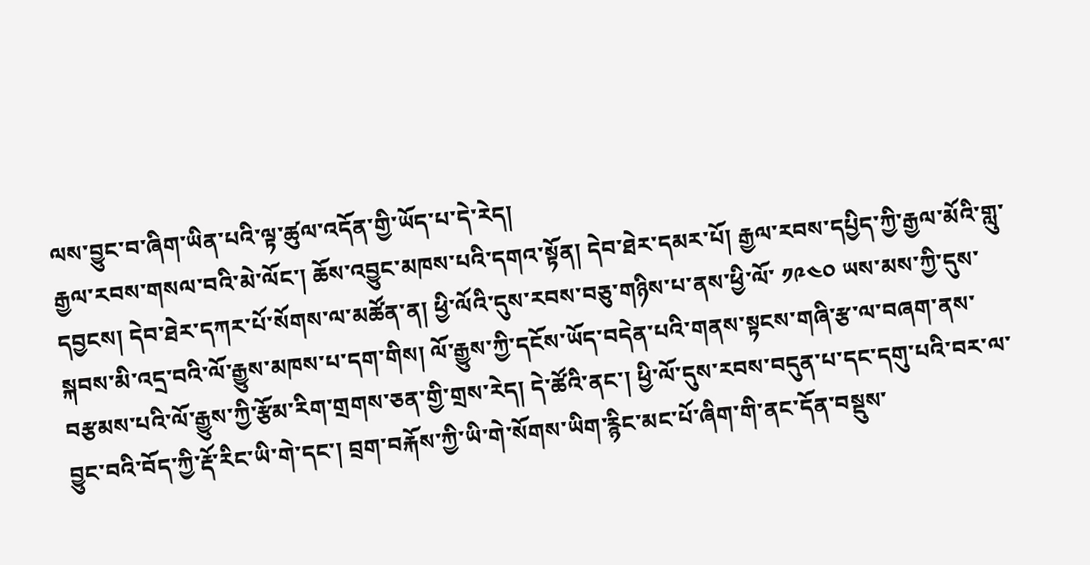ལས་བྱུང་བ་ཞིག་ཡིན་པའི་ལྟ་ཚུལ་འདོན་གྱི་ཡོད་པ་དེ་རེད།
རྒྱལ་རབས་གསལ་བའི་མེ་ལོང་། ཆོས་འབྱུང་མཁས་པའི་དགའ་སྟོན། དེབ་ཐེར་དམར་པོ། རྒྱལ་རབས་དཔྱིད་ཀྱི་རྒྱལ་མོའི་གླུ་དབྱངས། དེབ་ཐེར་དཀར་པོ་སོགས་ལ་མཚོན་ན། ཕྱི་ལོའི་དུས་རབས་བཅུ་གཉིས་པ་ནས་ཕྱི་ལོ་ ༡༩༤༠ ཡས་མས་ཀྱི་དུས་སྐབས་མི་འདྲ་བའི་ལོ་རྒྱུས་མཁས་པ་དག་གིས། ལོ་རྒྱུས་ཀྱི་དངོས་ཡོད་བདེན་པའི་གནས་སྟངས་གཞི་རྩ་ལ་བཞག་ནས་བརྩམས་པའི་ལོ་རྒྱུས་ཀྱི་རྩོམ་རིག་གྲགས་ཅན་གྱི་གྲས་རེད། དེ་ཚོའི་ནང་། ཕྱི་ལོ་དུས་རབས་བདུན་པ་དང་དགུ་པའི་བར་ལ་བྱུང་བའི་བོད་ཀྱི་རྡོ་རིང་ཡི་གེ་དང་། བྲག་བརྐོས་ཀྱི་ཡི་གེ་སོགས་ཡིག་རྙིང་མང་པོ་ཞིག་གི་ནང་དོན་བསྡུས་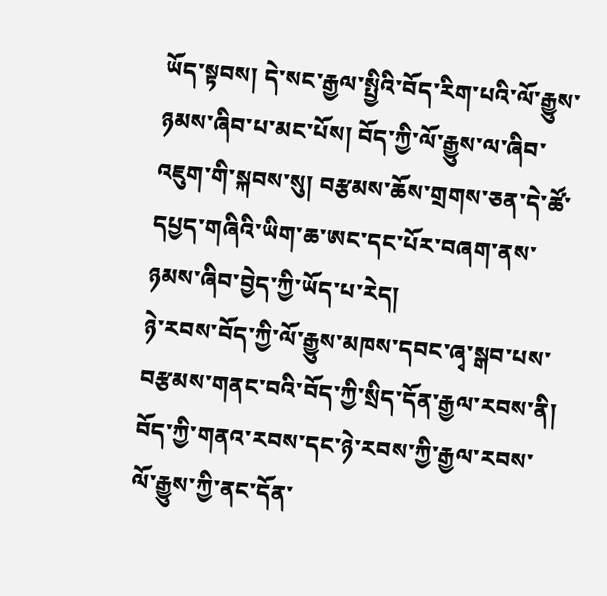ཡོད་སྟབས། དེ་སང་རྒྱལ་སྤྱིའི་བོད་རིག་པའི་ལོ་རྒྱུས་ཉམས་ཞིབ་པ་མང་པོས། བོད་ཀྱི་ལོ་རྒྱུས་ལ་ཞིབ་འཇུག་གི་སྐབས་སུ། བརྩམས་ཆོས་གྲགས་ཅན་དེ་ཚོ་དཔྱད་གཞིའི་ཡིག་ཆ་ཨང་དང་པོར་བཞག་ནས་ཉམས་ཞིབ་བྱེད་ཀྱི་ཡོད་པ་རེད།
ཉེ་རབས་བོད་ཀྱི་ལོ་རྒྱུས་མཁས་དབང་ཞྭ་སྒབ་པས་བརྩམས་གནང་བའི་བོད་ཀྱི་སྲིད་དོན་རྒྱལ་རབས་ནི། བོད་ཀྱི་གནའ་རབས་དང་ཉེ་རབས་ཀྱི་རྒྱལ་རབས་ལོ་རྒྱུས་ཀྱི་ནང་དོན་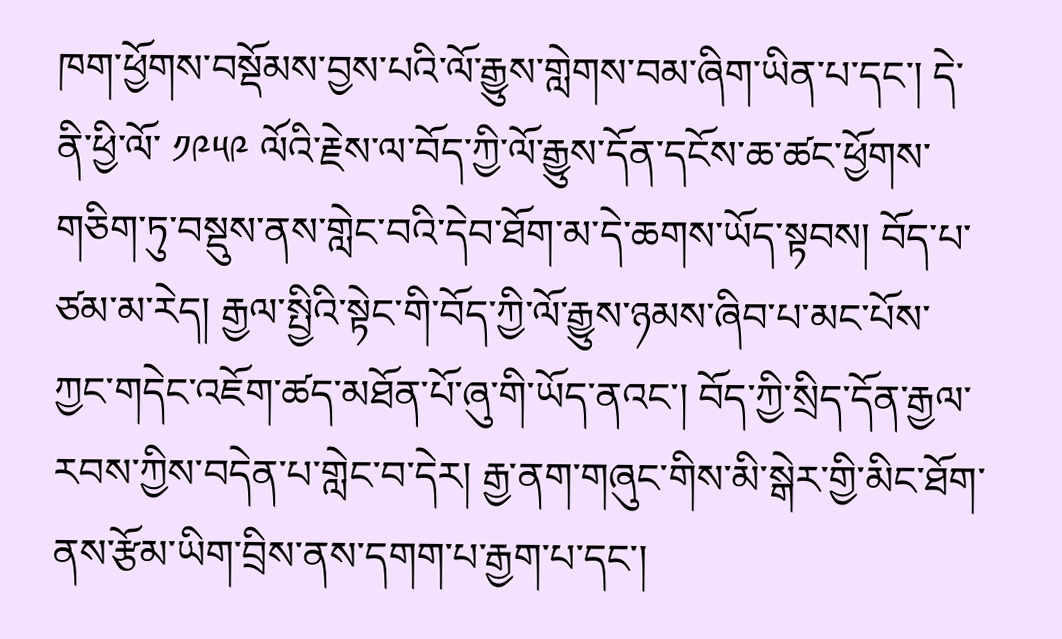ཁག་ཕྱོགས་བསྡོམས་བྱས་པའི་ལོ་རྒྱུས་གླེགས་བམ་ཞིག་ཡིན་པ་དང་། དེ་ནི་ཕྱི་ལོ་ ༡༩༥༩ ལོའི་རྗེས་ལ་བོད་ཀྱི་ལོ་རྒྱུས་དོན་དངོས་ཆ་ཚང་ཕྱོགས་གཅིག་ཏུ་བསྡུས་ནས་གླེང་བའི་དེབ་ཐོག་མ་དེ་ཆགས་ཡོད་སྟབས། བོད་པ་ཙམ་མ་རེད། རྒྱལ་སྤྱིའི་སྟེང་གི་བོད་ཀྱི་ལོ་རྒྱུས་ཉམས་ཞིབ་པ་མང་པོས་ཀྱང་གདེང་འཇོག་ཚད་མཐོན་པོ་ཞུ་གི་ཡོད་ནའང་། བོད་ཀྱི་སྲིད་དོན་རྒྱལ་རབས་ཀྱིས་བདེན་པ་གླེང་བ་དེར། རྒྱ་ནག་གཞུང་གིས་མི་སྒེར་གྱི་མིང་ཐོག་ནས་རྩོམ་ཡིག་བྲིས་ནས་དགག་པ་རྒྱག་པ་དང་།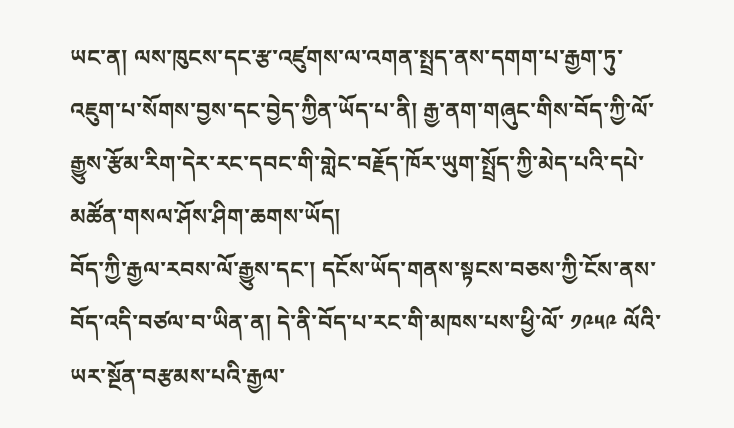ཡང་ན། ལས་ཁུངས་དང་རྩ་འཛུགས་ལ་འགན་སྤྲད་ནས་དགག་པ་རྒྱག་ཏུ་འཇུག་པ་སོགས་བྱས་དང་བྱེད་ཀྱིན་ཡོད་པ་ནི། རྒྱ་ནག་གཞུང་གིས་བོད་ཀྱི་ལོ་རྒྱུས་རྩོམ་རིག་དེར་རང་དབང་གི་གླེང་བརྗོད་ཁོར་ཡུག་སྤྲོད་ཀྱི་མེད་པའི་དཔེ་མཚོན་གསལ་ཤོས་ཤིག་ཆགས་ཡོད།
བོད་ཀྱི་རྒྱལ་རབས་ལོ་རྒྱུས་དང་། དངོས་ཡོད་གནས་སྟངས་བཅས་ཀྱི་ངོས་ནས་བོད་འདི་བཙལ་བ་ཡིན་ན། དེ་ནི་བོད་པ་རང་གི་མཁས་པས་ཕྱི་ལོ་ ༡༩༥༩ ལོའི་ཡར་སྔོན་བརྩམས་པའི་རྒྱལ་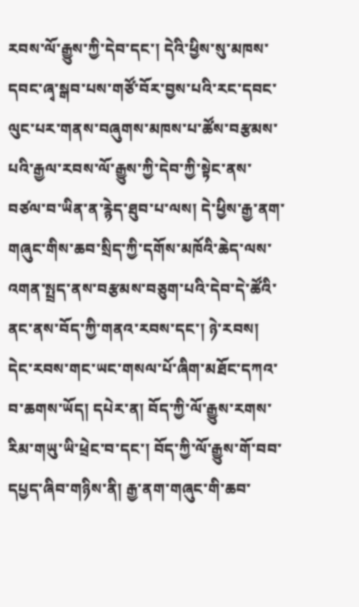རབས་ལོ་རྒྱུས་ཀྱི་དེབ་དང་། དེའི་ཕྱིས་སུ་མཁས་དབང་ཞྭ་སྒབ་པས་གཙོ་བོར་བྱས་པའི་རང་དབང་ལུང་པར་གནས་བཞུགས་མཁས་པ་ཚོས་བརྩམས་པའི་རྒྱལ་རབས་ལོ་རྒྱུས་ཀྱི་དེབ་ཀྱི་སྟེང་ནས་བཙལ་བ་ཡིན་ན་རྙེད་ཐུབ་པ་ལས། དེ་ཕྱིས་རྒྱ་ནག་གཞུང་གིས་ཆབ་སྲིད་ཀྱི་དགོས་མཁོའི་ཆེད་ལས་འགན་སྤྲད་ནས་བརྩམས་བཅུག་པའི་དེབ་དེ་ཚོའི་ནང་ནས་བོད་ཀྱི་གནའ་རབས་དང་། ཉེ་རབས། དེང་རབས་གང་ཡང་གསལ་པོ་ཞིག་མཐོང་དཀའ་བ་ཆགས་ཡོད། དཔེར་ན། བོད་ཀྱི་ལོ་རྒྱུས་རགས་རིམ་གཡུ་ཡི་ཕྲེང་བ་དང་། བོད་ཀྱི་ལོ་རྒྱུས་གོ་བབ་དཔྱད་ཞིབ་གཉིས་ནི། རྒྱ་ནག་གཞུང་གི་ཆབ་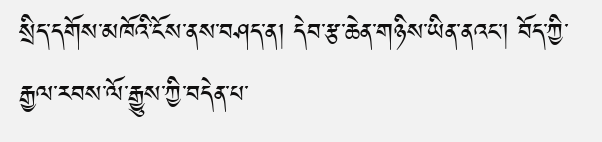སྲིད་དགོས་མཁོའི་ངོས་ནས་བཤད་ན། དེབ་རྩ་ཆེན་གཉིས་ཡིན་ནའང་། བོད་ཀྱི་རྒྱལ་རབས་ལོ་རྒྱུས་ཀྱི་བདེན་པ་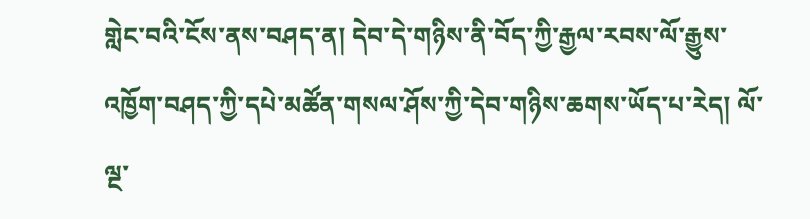གླེང་བའི་ངོས་ནས་བཤད་ན། དེབ་དེ་གཉིས་ནི་བོད་ཀྱི་རྒྱལ་རབས་ལོ་རྒྱུས་འཁྱོག་བཤད་ཀྱི་དཔེ་མཚོན་གསལ་ཤོས་ཀྱི་དེབ་གཉིས་ཆགས་ཡོད་པ་རེད། ལོ་ལྔ་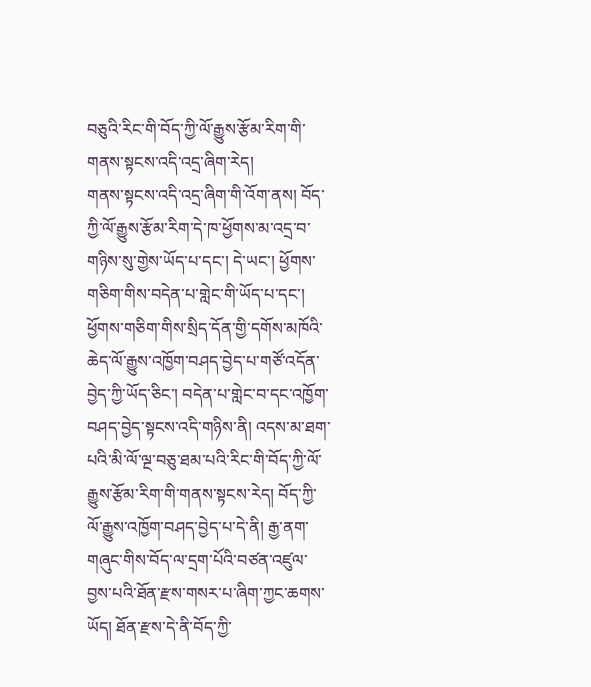བཅུའི་རིང་གི་བོད་ཀྱི་ལོ་རྒྱུས་རྩོམ་རིག་གི་གནས་སྟངས་འདི་འདྲ་ཞིག་རེད།
གནས་སྟངས་འདི་འདྲ་ཞིག་གི་འོག་ནས། བོད་ཀྱི་ལོ་རྒྱུས་རྩོམ་རིག་དེ་ཁ་ཕྱོགས་མ་འདྲ་བ་གཉིས་སུ་གྱེས་ཡོད་པ་དང་། དེ་ཡང་། ཕྱོགས་གཅིག་གིས་བདེན་པ་གླེང་གི་ཡོད་པ་དང་། ཕྱོགས་གཅིག་གིས་སྲིད་དོན་གྱི་དགོས་མཁོའི་ཆེད་ལོ་རྒྱུས་འཁྱོག་བཤད་བྱེད་པ་གཙོ་འདོན་བྱེད་ཀྱི་ཡོད་ཅིང་། བདེན་པ་གླེང་བ་དང་འཁྱོག་བཤད་བྱེད་སྟངས་འདི་གཉིས་ནི། འདས་མ་ཐག་པའི་མི་ལོ་ལྔ་བཅུ་ཐམ་པའི་རིང་གི་བོད་ཀྱི་ལོ་རྒྱུས་རྩོམ་རིག་གི་གནས་སྟངས་རེད། བོད་ཀྱི་ལོ་རྒྱུས་འཁྱོག་བཤད་བྱེད་པ་དེ་ནི། རྒྱ་ནག་གཞུང་གིས་བོད་ལ་དྲག་པོའི་བཙན་འཛུལ་བྱས་པའི་ཐོན་རྫས་གསར་པ་ཞིག་ཀྱང་ཆགས་ཡོད། ཐོན་རྫས་དེ་ནི་བོད་ཀྱི་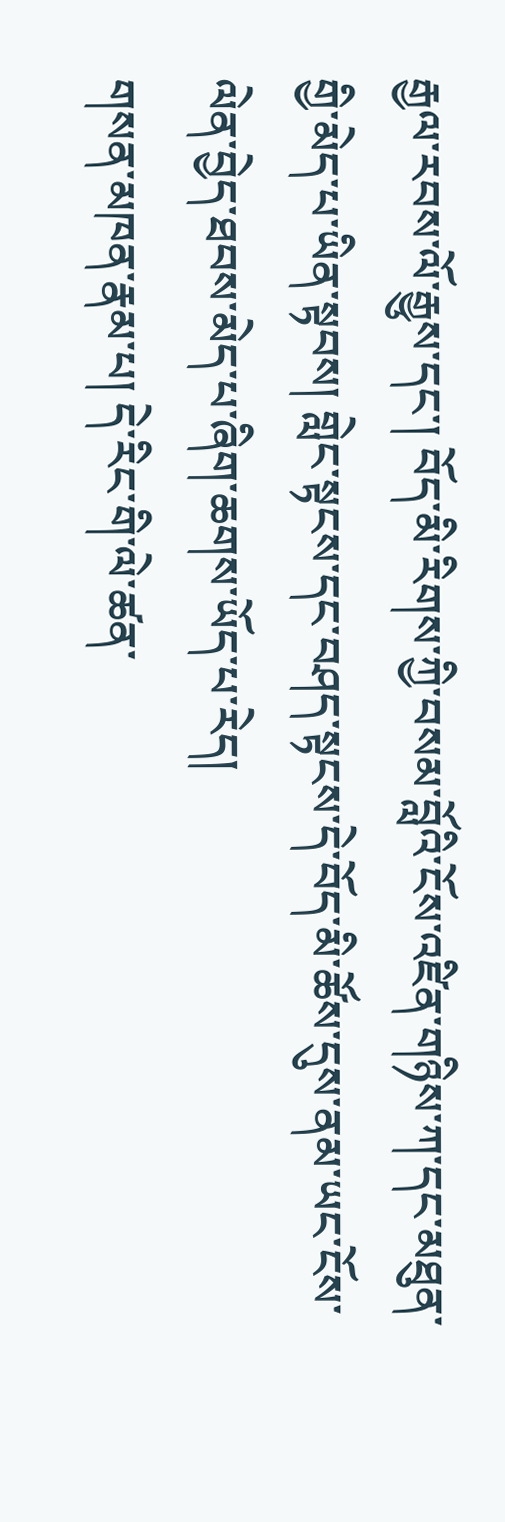རྒྱལ་རབས་ལོ་རྒྱུས་དང་། བོད་མི་རིགས་ཀྱི་བསམ་བློའི་ངོས་འཛིན་གཉིས་ཀ་དང་མཐུན་གྱི་མེད་པ་ཡིན་སྟབས། གླེང་སྟངས་དང་བཤད་སྟངས་དེ་བོད་མི་ཚོས་དུས་ནམ་ཡང་ངོས་ལེན་བྱེད་ཐབས་མེད་པ་ཞིག་ཆགས་ཡོད་པ་རེད།
གསན་མཁན་རྣམ་པ། དེ་རིང་གི་ལེ་ཚན་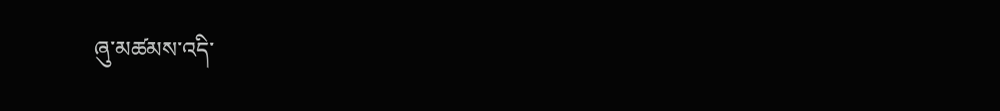ཞུ་མཚམས་འདི་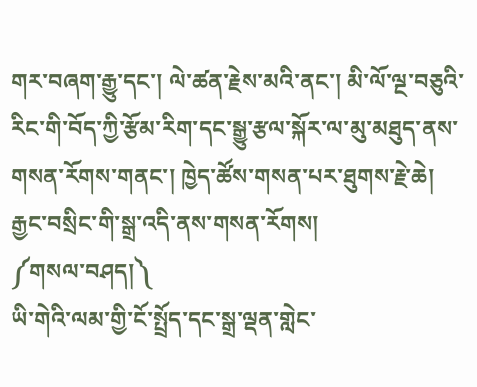གར་བཞག་རྒྱུ་དང་། ལེ་ཚན་རྗེས་མའི་ནང་། མི་ལོ་ལྔ་བཅུའི་རིང་གི་བོད་ཀྱི་རྩོམ་རིག་དང་སྒྱུ་རྩལ་སྐོར་ལ་མུ་མཐུད་ནས་གསན་རོགས་གནང་། ཁྱེད་ཚོས་གསན་པར་ཐུགས་རྗེ་ཆེ།
རྒྱང་བསྲིང་གི་སྒྲ་འདི་ནས་གསན་རོགས།
༼གསལ་བཤད།༽
ཡི་གེའི་ལམ་གྱི་ངོ་སྤྲོད་དང་སྒྲ་ལྡན་གླེང་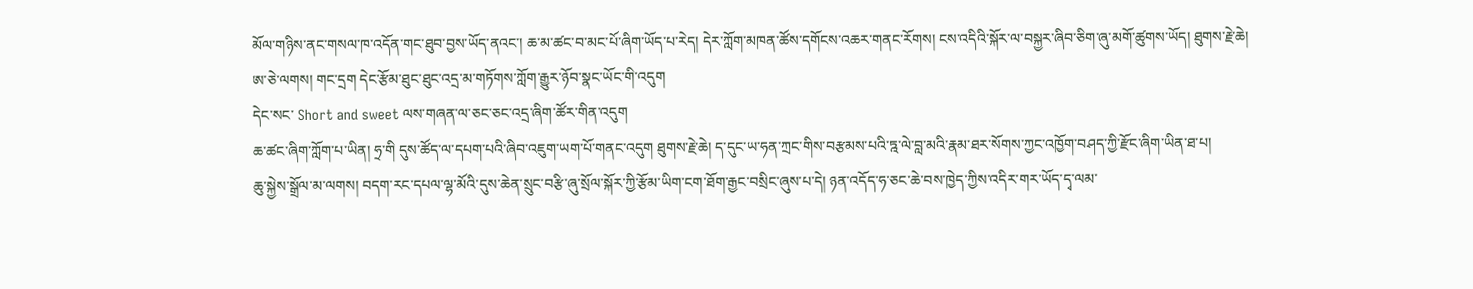མོལ་གཉིས་ནང་གསལ་ཁ་འདོན་གང་ཐུབ་བྱས་ཡོད་ནའང་། ཆ་མ་ཚང་བ་མང་པོ་ཞིག་ཡོད་པ་རེད། དེར་ཀློག་མཁན་ཚོས་དགོངས་འཆར་གནང་རོགས། ངས་འདིའི་སྐོར་ལ་བསྐྱར་ཞིབ་ཅིག་ཞུ་མགོ་ཚུགས་ཡོད། ཐུགས་རྗེ་ཆེ།
ཨ་ཅེ་ལགས། གང་དྲག དེང་རྩོམ་ཐུང་ཐུང་འདྲ་མ་གཏོགས་ཀློག་རྒྱུར་ཉོབ་སྣང་ཡོང་གི་འདུག
དེང་སང་ Short and sweet ལས་གཞན་ལ་ཅང་ཅང་འདྲ་ཞིག་ཚོར་གིན་འདུག
ཆ་ཚང་ཞིག་ཀློག་པ་ཡིན། ཧྲ་གི དུས་ཚོད་ལ་དཔག་པའི་ཞིབ་འཇུག་ཡག་པོ་གནང་འདུག ཐུགས་རྗེ་ཆེ། ད་དུང་ཡ་ཧན་ཀྲང་གིས་བརྩམས་པའི་ཏྰ་ལེ་བླ་མའི་རྣམ་ཐར་སོགས་ཀྱང་འཁྱོག་བཤད་ཀྱི་རྫོང་ཞིག་ཡིན་ཐ་པ།
ཆུ་སྐྱེས་སྒྲོལ་མ་ལགས། བདག་རང་དཔལ་ལྷ་མོའི་དུས་ཆེན་སྲུང་བརྩི་ཞུ་སྲོལ་སྐོར་ཀྱི་རྩོམ་ཡིག་ངག་ཐོག་རྒྱང་བསྲིང་ཞུས་པ་དེ། ཉན་འདོད་ཧ་ཅང་ཆེ་བས་ཁྱེད་ཀྱིས་འདིར་གར་ཡོད་དྭ་ལམ་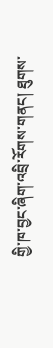གྱི་ཁ་བྱང་ཞིག་འབྲི་རོགས་གནང། ཐུགས་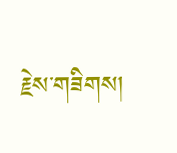རྗེས་གཟིགས།